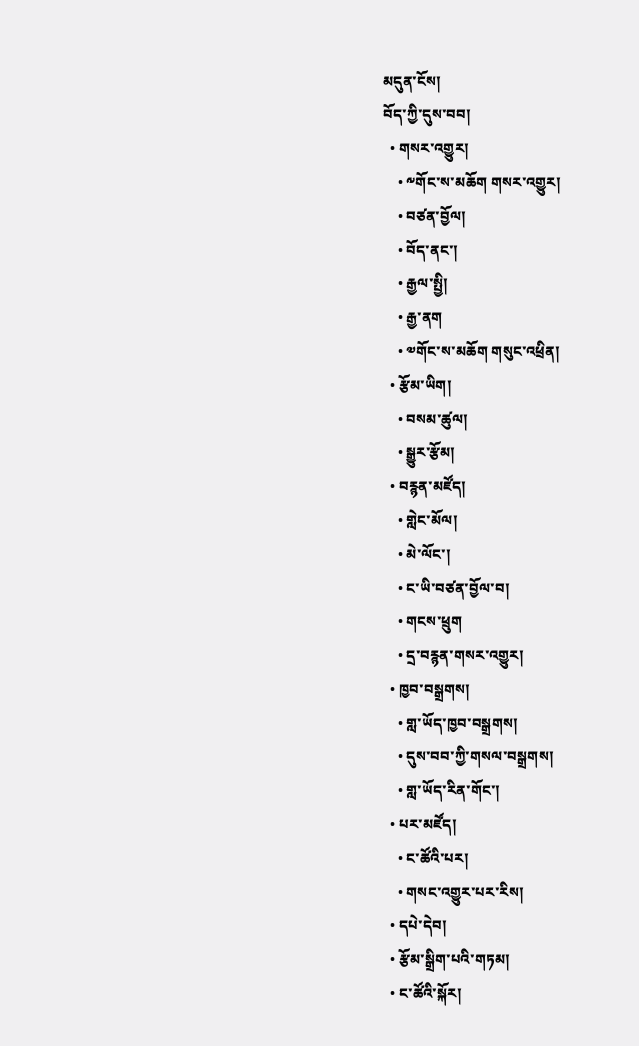མདུན་ངོས།
བོད་ཀྱི་དུས་བབ།
  • གསར་འགྱུར།
    • ༸གོང་ས་མཆོག གསར་འགྱུར།
    • བཙན་བྱོལ།
    • བོད་ནང་།
    • རྒྱལ་སྤྱི།
    • རྒྱ་ནག
    • ༧གོང་ས་མཆོག གསུང་འཕྲིན།
  • རྩོམ་ཡིག།
    • བསམ་ཚུལ།
    • སྒྱུར་རྩོམ།
  • བརྙན་མཛོད།
    • གླེང་མོལ།
    • མེ་ལོང་།
    • ང་ཡི་བཙན་བྱོལ་བ།
    • གངས་ཕྲུག
    • དྲ་བརྙན་གསར་འགྱུར།
  • ཁྱབ་བསྒྲགས།
    • གླ་ཡོད་ཁྱབ་བསྒྲགས།
    • དུས་བབ་ཀྱི་གསལ་བསྒྲགས།
    • གླ་ཡོད་རིན་གོང་།
  • པར་མཛོད།
    • ང་ཚོའི་པར།
    • གསང་འགྱུར་པར་རིས།
  • དཔེ་དེབ།
  • རྩོམ་སྒྲིག་པའི་གཏམ།
  • ང་ཚོའི་སྐོར།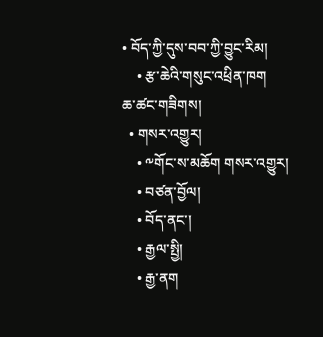• བོད་ཀྱི་དུས་བབ་ཀྱི་བྱུང་རིམ།
    • རྩ་ཆེའི་གསུང་འཕྲིན་ཁག
ཆ་ཚང་གཟིགས།
  • གསར་འགྱུར།
    • ༸གོང་ས་མཆོག གསར་འགྱུར།
    • བཙན་བྱོལ།
    • བོད་ནང་།
    • རྒྱལ་སྤྱི།
    • རྒྱ་ནག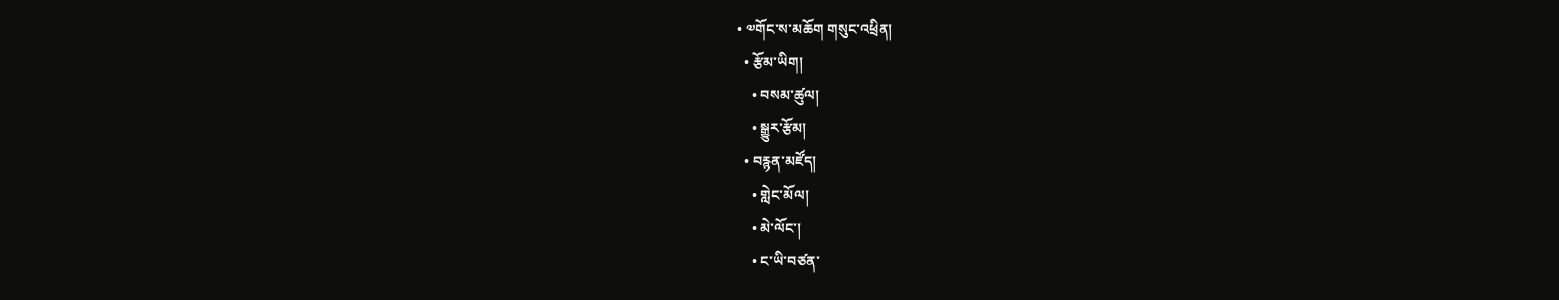• ༧གོང་ས་མཆོག གསུང་འཕྲིན།
  • རྩོམ་ཡིག།
    • བསམ་ཚུལ།
    • སྒྱུར་རྩོམ།
  • བརྙན་མཛོད།
    • གླེང་མོལ།
    • མེ་ལོང་།
    • ང་ཡི་བཙན་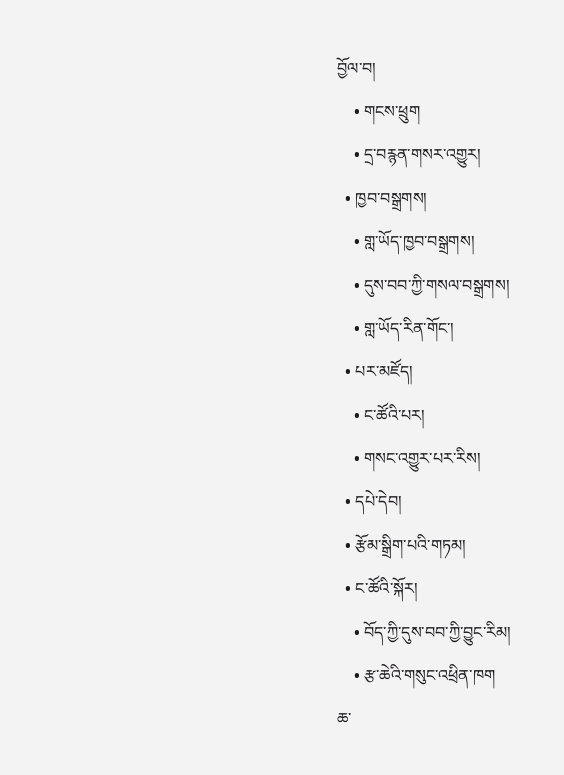བྱོལ་བ།
    • གངས་ཕྲུག
    • དྲ་བརྙན་གསར་འགྱུར།
  • ཁྱབ་བསྒྲགས།
    • གླ་ཡོད་ཁྱབ་བསྒྲགས།
    • དུས་བབ་ཀྱི་གསལ་བསྒྲགས།
    • གླ་ཡོད་རིན་གོང་།
  • པར་མཛོད།
    • ང་ཚོའི་པར།
    • གསང་འགྱུར་པར་རིས།
  • དཔེ་དེབ།
  • རྩོམ་སྒྲིག་པའི་གཏམ།
  • ང་ཚོའི་སྐོར།
    • བོད་ཀྱི་དུས་བབ་ཀྱི་བྱུང་རིམ།
    • རྩ་ཆེའི་གསུང་འཕྲིན་ཁག
ཆ་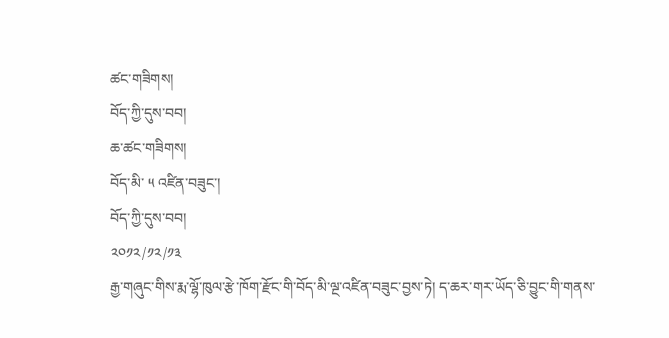ཚང་གཟིགས།
བོད་ཀྱི་དུས་བབ།
ཆ་ཚང་གཟིགས།
བོད་མི་ ༥ འཛིན་བཟུང་།
བོད་ཀྱི་དུས་བབ།
༢༠༡༢/༡༢/༡༣
རྒྱ་གཞུང་གིས་རྨ་ལྷོ་ཁུལ་རྩེ་ཁོག་རྫོང་གི་བོད་མི་ལྔ་འཛིན་བཟུང་བྱས་ཏེ། ད་ཆར་གར་ཡོད་ཅི་བྱུང་གི་གནས་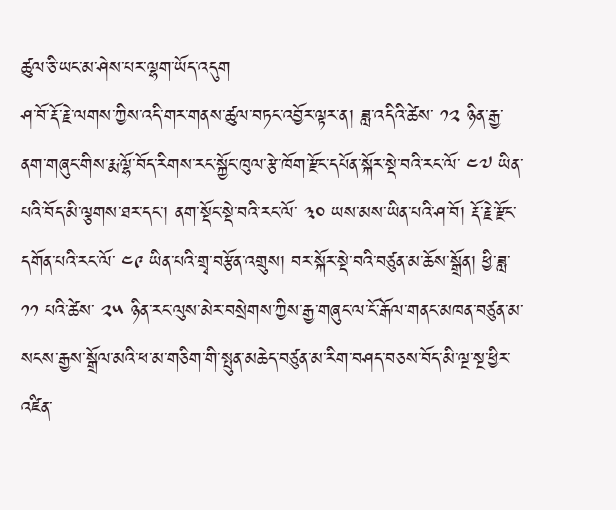ཚུལ་ཅི་ཡང་མ་ཤེས་པར་ལྷག་ཡོད་འདུག
ཤ་བོ་རྡོ་རྗེ་ལགས་ཀྱིས་འདི་གར་གནས་ཚུལ་བཏང་འབྱོར་ལྟར་ན། ཟླ་འདིའི་ཚེས་ ༡༢ ཉིན་རྒྱ་ནག་གཞུང་གིས་རྨ་ལྷོ་བོད་རིགས་རང་སྐྱོང་ཁུལ་རྩེ་ཁོག་རྫོང་དཔོན་སྐོར་སྡེ་བའི་རང་ལོ་ ༤༧ ཡིན་པའི་བོད་མི་ལྕགས་ཐར་དང་། ནག་སྡོང་སྡེ་བའི་རང་ལོ་ ༣༠ ཡས་མས་ཡིན་པའི་ཤ་བོ། རྡོ་རྗེ་རྫོང་དགོན་པའི་རང་ལོ་ ༤༩ ཡིན་པའི་གྲྭ་བརྩོན་འགྲུས། བར་སྐོར་སྡེ་བའི་བཙུན་མ་ཆོས་སྒྲོན། ཕྱི་ཟླ་ ༡༡ པའི་ཚེས་ ༢༥ ཉིན་རང་ལུས་མེར་བསྲེགས་ཀྱིས་རྒྱ་གཞུང་ལ་ངོ་རྒོལ་གནང་མཁན་བཙུན་མ་སངས་རྒྱས་སྒྲོལ་མའི་ཕ་མ་གཅིག་གི་སྤུན་མཆེད་བཙུན་མ་རིག་བཤད་བཅས་བོད་མི་ལྔ་སྔ་ཕྱིར་འཛིན་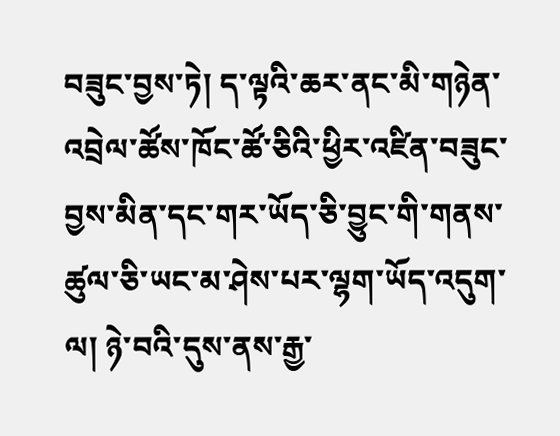བཟུང་བྱས་ཏེ། ད་ལྟའི་ཆར་ནང་མི་གཉེན་འབྲེལ་ཚོས་ཁོང་ཚོ་ཅིའི་ཕྱིར་འཛིན་བཟུང་བྱས་མིན་དང་གར་ཡོད་ཅི་བྱུང་གི་གནས་ཚུལ་ཅི་ཡང་མ་ཤེས་པར་ལྷག་ཡོད་འདུག་ལ། ཉེ་བའི་དུས་ནས་རྒྱ་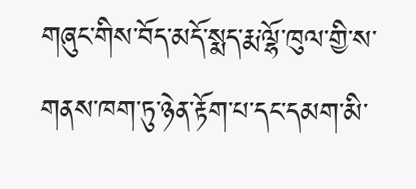གཞུང་གིས་བོད་མདོ་སྨད་རྨ་ལྷོ་ཁུལ་གྱི་ས་གནས་ཁག་ཏུ་ཉེན་རྟོག་པ་དང་དམག་མི་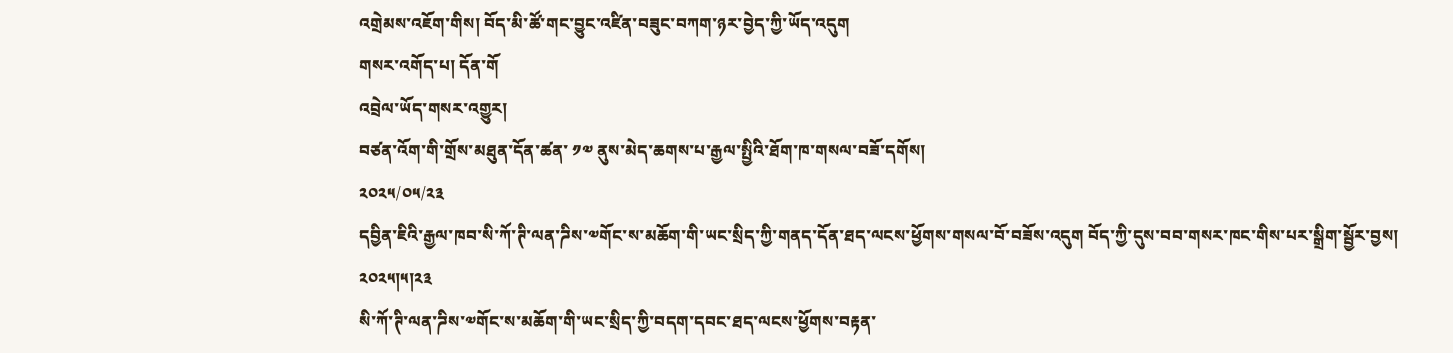འགྲེམས་འཇོག་གིས། བོད་མི་ཚོ་གང་བྱུང་འཛིན་བཟུང་བཀག་ཉར་བྱེད་ཀྱི་ཡོད་འདུག
གསར་འགོད་པ། དོན་གོ
འབྲེལ་ཡོད་གསར་འགྱུར།
བཙན་འོག་གི་གྲོས་མཐུན་དོན་ཚན་ ༡༧ ནུས་མེད་ཆགས་པ་རྒྱལ་སྤྱིའི་ཐོག་ཁ་གསལ་བཟོ་དགོས།
༢༠༢༥/༠༥/༢༣
དབྱིན་ཇིའི་རྒྱལ་ཁབ་སི་ཀོ་ཊི་ལན་ཌིས་༧གོང་ས་མཆོག་གི་ཡང་སྲིད་ཀྱི་གནད་དོན་ཐད་ལངས་ཕྱོགས་གསལ་བོ་བཟོས་འདུག བོད་ཀྱི་དུས་བབ་གསར་ཁང་གིས་པར་སྒྲིག་སྦྱོར་བྱས། ༢༠༢༥།༥།༢༣
སི་ཀོ་ཊི་ལན་ཌིས་༧གོང་ས་མཆོག་གི་ཡང་སྲིད་ཀྱི་བདག་དབང་ཐད་ལངས་ཕྱོགས་བརྟན་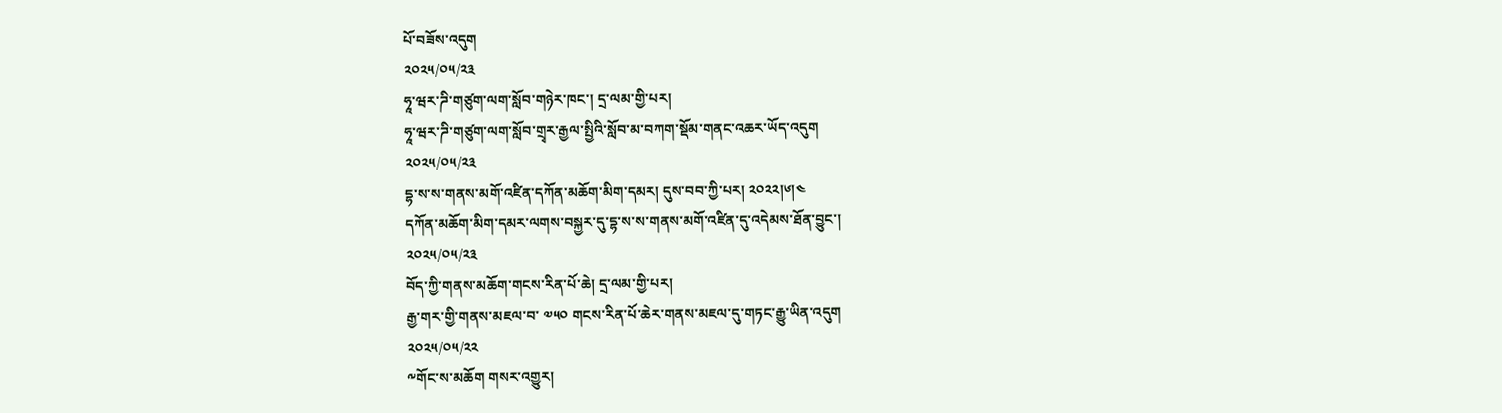པོ་བཟོས་འདུག
༢༠༢༥/༠༥/༢༣
ཧཱ་ཝར་ཌི་གཙུག་ལག་སློབ་གཉེར་ཁང་། དྲ་ལམ་གྱི་པར།
ཧཱ་ཝར་ཌི་གཙུག་ལག་སློབ་གྲྭར་རྒྱལ་སྤྱིའི་སློབ་མ་བཀག་སྡོམ་གནང་འཆར་ཡོད་འདུག
༢༠༢༥/༠༥/༢༣
དྷ་ས་ས་གནས་མགོ་འཛིན་དཀོན་མཆོག་མིག་དམར། དུས་བབ་ཀྱི་པར། ༢༠༢༢།༦།༤
དཀོན་མཆོག་མིག་དམར་ལགས་བསྐྱར་དུ་དྷ་ས་ས་གནས་མགོ་འཛིན་དུ་འདེམས་ཐོན་བྱུང་།
༢༠༢༥/༠༥/༢༣
བོད་ཀྱི་གནས་མཆོག་གངས་རིན་པོ་ཆེ། དྲ་ལམ་གྱི་པར།
རྒྱ་གར་གྱི་གནས་མཇལ་བ་ ༧༥༠ གངས་རིན་པོ་ཆེར་གནས་མཇལ་དུ་གཏང་རྒྱུ་ཡིན་འདུག
༢༠༢༥/༠༥/༢༢
༸གོང་ས་མཆོག གསར་འགྱུར།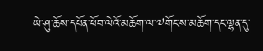ཡེ་ཤུ་ཆོས་དཔོན་ཕོབ་ལེའོ་མཆོག་ལ་༧གོང་ས་མཆོག་དང་ལྷན་དུ་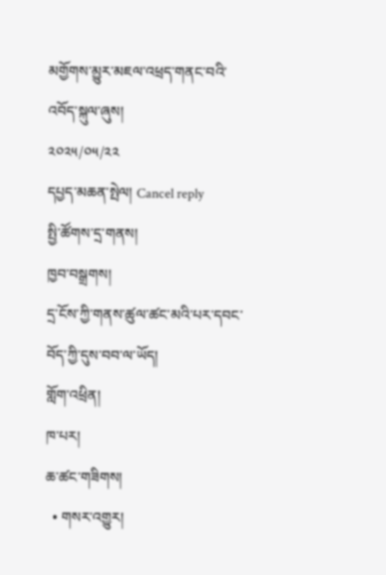མགྱོགས་མྱུར་མཇལ་འཕྲད་གནང་བའི་འབོད་སྐུལ་ཞུས།
༢༠༢༥/༠༥/༢༢
དཔྱད་མཆན་སྤེལ། Cancel reply
སྤྱི་ཚོགས་དྲ་གནས།
ཁྱབ་བསྒྲགས།
དྲ་ངོས་ཀྱི་གནས་ཚུལ་ཚང་མའི་པར་དབང་བོད་ཀྱི་དུས་བབ་ལ་ཡོད།
གློག་འཕྲིན།
ཁ་པར།
ཆ་ཚང་གཟིགས།
  • གསར་འགྱུར།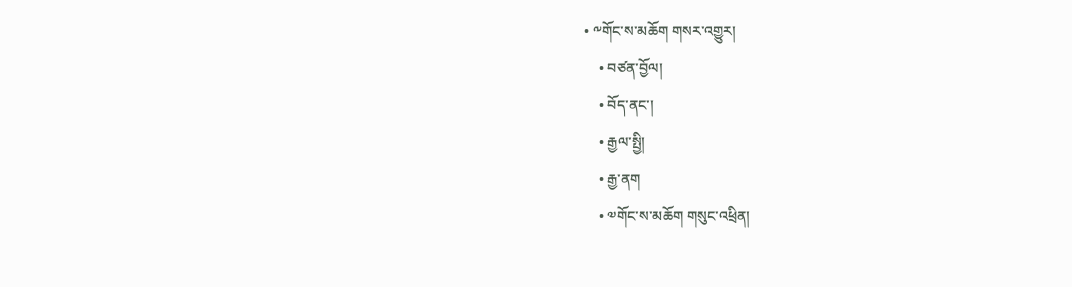• ༸གོང་ས་མཆོག གསར་འགྱུར།
    • བཙན་བྱོལ།
    • བོད་ནང་།
    • རྒྱལ་སྤྱི།
    • རྒྱ་ནག
    • ༧གོང་ས་མཆོག གསུང་འཕྲིན།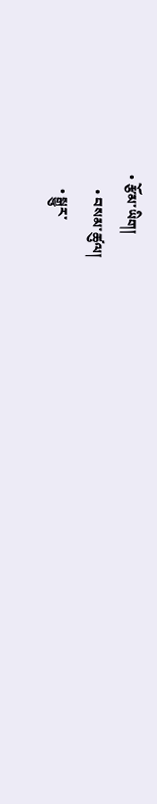• རྩོམ་ཡིག།
    • བསམ་ཚུལ།
    • སྒྱུར་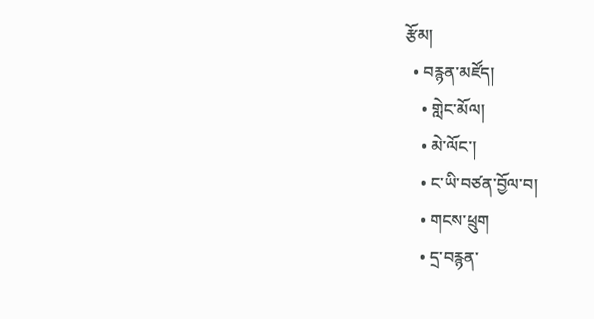རྩོམ།
  • བརྙན་མཛོད།
    • གླེང་མོལ།
    • མེ་ལོང་།
    • ང་ཡི་བཙན་བྱོལ་བ།
    • གངས་ཕྲུག
    • དྲ་བརྙན་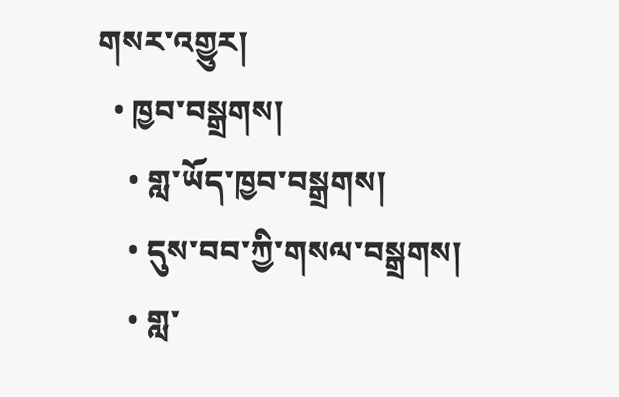གསར་འགྱུར།
  • ཁྱབ་བསྒྲགས།
    • གླ་ཡོད་ཁྱབ་བསྒྲགས།
    • དུས་བབ་ཀྱི་གསལ་བསྒྲགས།
    • གླ་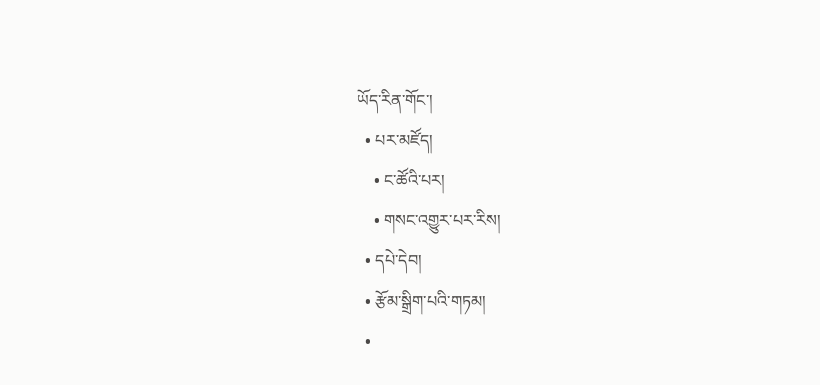ཡོད་རིན་གོང་།
  • པར་མཛོད།
    • ང་ཚོའི་པར།
    • གསང་འགྱུར་པར་རིས།
  • དཔེ་དེབ།
  • རྩོམ་སྒྲིག་པའི་གཏམ།
  •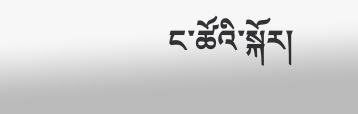ང་ཚོའི་སྐོར།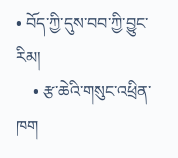• བོད་ཀྱི་དུས་བབ་ཀྱི་བྱུང་རིམ།
    • རྩ་ཆེའི་གསུང་འཕྲིན་ཁག